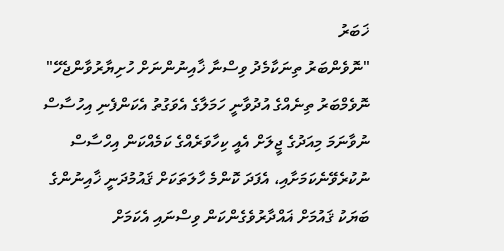ޚަބަރު
"ނޮވެންބަރު ތިނަކާމެދު ވިސްނާ ޚާއިނުންނަށް ހުށިޔާރުވާންޖެހޭ"
ނޮވެމްބަރު ތިނެއްގެ އުދުވާނީ ހަމަލާގެ އެވަގުތު އެކަންފެނި އިހުސާސް ނުވާނަމަ މިއަދުގެ ޖީލަށް އެއީ ކިހާވަރެއްގެ ކަމެއްކަން އިހްސާސް ނުކުރެވޭނެކަމަށާއި، އެފަދަ ކޮންމެ ހާލަތަކަށް ޤައުމުދަނީ ޚާއިނުންގެ ބަޔަކު ޤައުމަށް ޣައްދާރުވެގެންކަން ވިސްނައި އެކަމަށް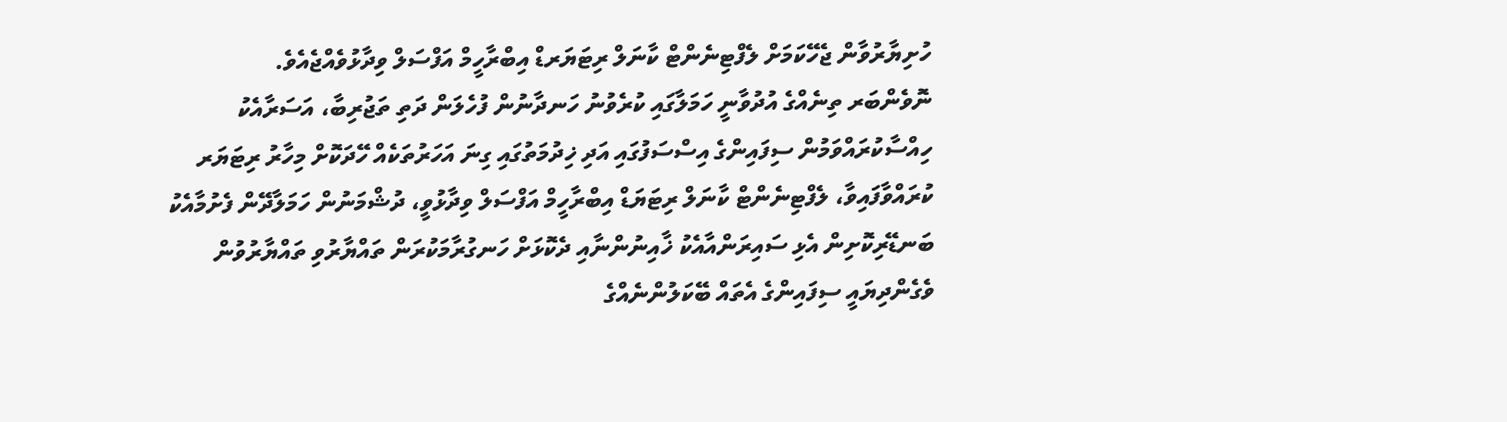ހުށިޔާރުވާން ޖެހޭކަމަށް ލެފްޓިނެންޓް ކާނަލް ރިޓަޔަރޑް އިބްރާހީމް އަފްސަލް ވިދާޅުވެއްޖެއެވެ.
ނޮވެންބަރ ތިނެއްގެ އުދުވާނީ ހަމަލާގައި ކުރެވުނު ހަނދާނުން ފުހެލަން ދަތި ތަޖުރިބާ، އަސަރާއެކު ހިއްސާކުރައްވަމުން ސިފައިންގެ އިސްސަފުގައި އަދި ޚިދުމަތުގައި ގިނަ އަހަރުތަކެއް ހޭދަކޮށް މިހާރު ރިޓަޔަރ ކުރައްވާފައިވާ، ލެފްޓިނެންޓް ކާނަލް ރިޓަޔަޑް އިބްރާހީމް އަފްސަލް ވިދާޅުވީ، ދުޝްމަނުން ހަމަލާދޭން ފެށުމާއެކު ބަނޑޭރިކޮށިން އެޅި ސައިރަންއާއެކު ޚާއިނުންނާއި ދެކޮޅަށް ހަނގުރާމަކުރަން ތައްޔާރުވި ތައްޔާރުވުން ވެގެންދިޔައީ ސިފައިންގެ އެތައް ބޭކަލުންނެއްގެ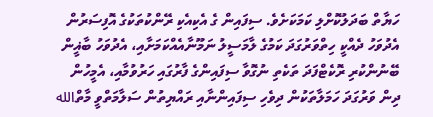ހަޔާތް ބަދަލުކޮށްލި ކަމަކަށެވެ. ސިފައިން ގެ އެކިއެކި ރޭންކުތަކުގެ އޮފިސަރުން އެދުވަހު ދެއްކީ ހިތްވަރުގަދަ ކަމުގެ ލާމަސީލު ނަމޫނާއެއްކަމަށާއި، އެދުވަހު ބާޣީން ބޭނުންކުރި ރޮކެޓްފަދަ ތަކެތި ނުގޮވާ ސިފައިންގެ ފާރުގައި ހަރުވުމާއި، އެމީހުން ދިން ވަރުގަދަ ހަމަލާތަކުން ދިވެހި ސިފައިންނާއި ރައްޔިތުން ސަލާމަތްވީ މާތްالله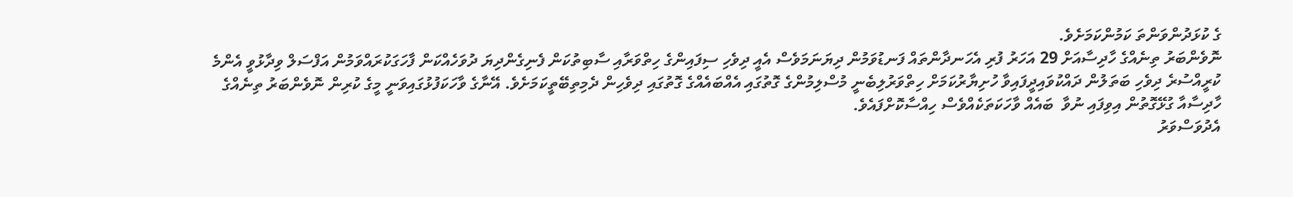ގެ ކުޅަދުންވަންތަ ކަމުންކަމަށެވެ.
ނޮވެންބަރު ތިނެއްގެ ހާދިސާއަށް 29 އަހަރު ފުރި އެހަނދާންތައް ފަނޑުވަމުން ދިޔަނަމަވެސް އެއީ ދިވެހި ސިފައިންގެ ހިތްވަރާއި ސާބިތުކަން ފެނިގެންދިޔަ ދުވަހެއްކަން ފާހަގަކުރައްވަމުން އަފްސަލް ވިދާޅުވީ އެންމެ ކުރީއްސުރެ ދިވެހި ބަތަލުން ދައްކުވައިދީފައިވާ ހުށިޔާރުކަމަށް ހިތްވަރުލިބެނީ މުސްލިމުންގެ ގޮތުގައި އެއްބައެއްގެ ގޮތުގައި ދިވެހިން ދެމިތިބޭތީކަމަށެވެ. އޭނާގެ ވާހަކަފުޅުގައިވަނީ މީގެ ކުރިން ނޮވެންބަރު ތިނެއްގެ ހާދިސާއާ ގުޅޭގޮތުން އިވިފައި ނުވާ  ބައެއް ވާހަކަތަކެއްވެސް ހިއްސާކޮށްފައެވެ.
އެދުވަސްވަރު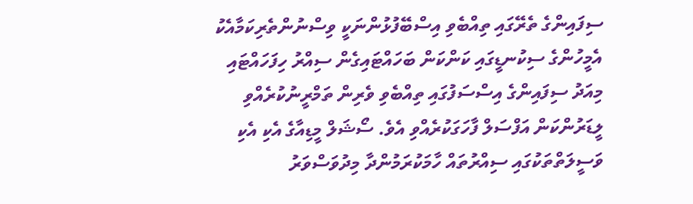ސިފައިންގެ ތެރޭގައި ތިއްބެވި އިސްބޭފުޅުންނަކީ ވިސްނުންތެރިކަމާއެކު އެމީހުންގެ ސިކުނޑީގައި ކަންކަން ބަހައްޓައިގެން ސިއްރު ހިފަހައްޓައި މިއަދު ސިފައިންގެ އިސްސަފުގައި ތިއްބެވި ވެރިން ތަމްރީނުކުރެއްވި ލީޑަރުންކަން އަފްސަލް ފާހަގަކުރެއްވި އެވެ. ސޯޝަލް މީޑިއާގެ އެކި އެކި ވަސީލަތްތަކުގައި ސިއްރުތައް ހާމަކުރަމުންދާ މިދުވަސްވަރު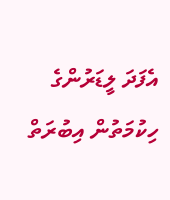އެފަދަ ލީޑަރުންގެ ހިކުމަތުން އިބުރަތް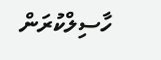ހާސިލްކުރަން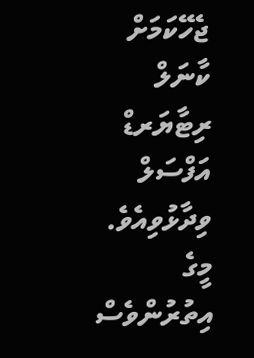ޖެހޭކަމަށް ކާނަލް ރިޓާޔަރޑް އަފްސަލް ވިދާޅުވިއެވެ.
މީގެ އިތުރުންވެސް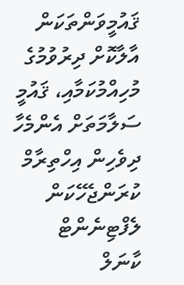ޤައުމީވަންތަކަން އާލާކޮށް ދިރުވުމުގެ މުހިއްމުކަމާއި، ޤައުމީ ސަލާމަތަށް އެންމެހާ ދިވެހިން އިހްތިރާމް ކުރަންޖެހޭކަން ލެފްޓިނެންޓް ކާނަލް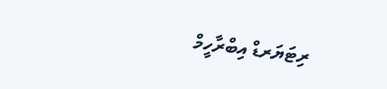ރިޓަޔަރޑް އިބްރާހީމް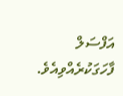އަފްސަލް ފާހަގަކުރެއްވިއެވެ.